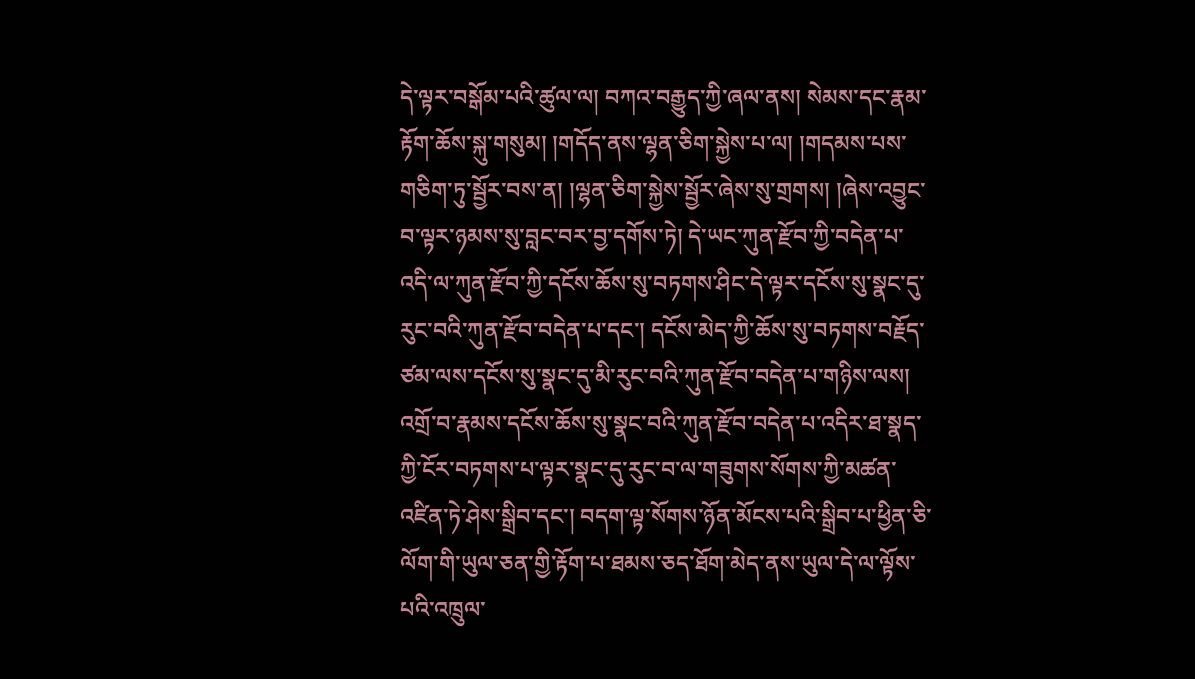དེ་ལྟར་བསྒོམ་པའི་ཚུལ་ལ། བཀའ་བརྒྱུད་ཀྱི་ཞལ་ནས། སེམས་དང་རྣམ་རྟོག་ཆོས་སྐུ་གསུམ། །གདོད་ནས་ལྷན་ཅིག་སྐྱེས་པ་ལ། །གདམས་པས་གཅིག་ཏུ་སྦྱོར་བས་ན། །ལྷན་ཅིག་སྐྱེས་སྦྱོར་ཞེས་སུ་གྲགས། །ཞེས་འབྱུང་བ་ལྟར་ཉམས་སུ་བླང་བར་བྱ་དགོས་ཏེ། དེ་ཡང་ཀུན་རྫོབ་ཀྱི་བདེན་པ་འདི་ལ་ཀུན་རྫོབ་ཀྱི་དངོས་ཆོས་སུ་བཏགས་ཤིང་དེ་ལྟར་དངོས་སུ་སྣང་དུ་རུང་བའི་ཀུན་རྫོབ་བདེན་པ་དང་། དངོས་མེད་ཀྱི་ཆོས་སུ་བཏགས་བརྗོད་ཙམ་ལས་དངོས་སུ་སྣང་དུ་མི་རུང་བའི་ཀུན་རྫོབ་བདེན་པ་གཉིས་ལས། འགྲོ་བ་རྣམས་དངོས་ཆོས་སུ་སྣང་བའི་ཀུན་རྫོབ་བདེན་པ་འདིར་ཐ་སྣད་ཀྱི་ངོར་བཏགས་པ་ལྟར་སྣང་དུ་རུང་བ་ལ་གཟུགས་སོགས་ཀྱི་མཚན་འཛིན་ཏེ་ཤེས་སྒྲིབ་དང་། བདག་ལྟ་སོགས་ཉོན་མོངས་པའི་སྒྲིབ་པ་ཕྱིན་ཅི་ལོག་གི་ཡུལ་ཅན་གྱི་རྟོག་པ་ཐམས་ཅད་ཐོག་མེད་ནས་ཡུལ་དེ་ལ་ལྟོས་པའི་འཁྲུལ་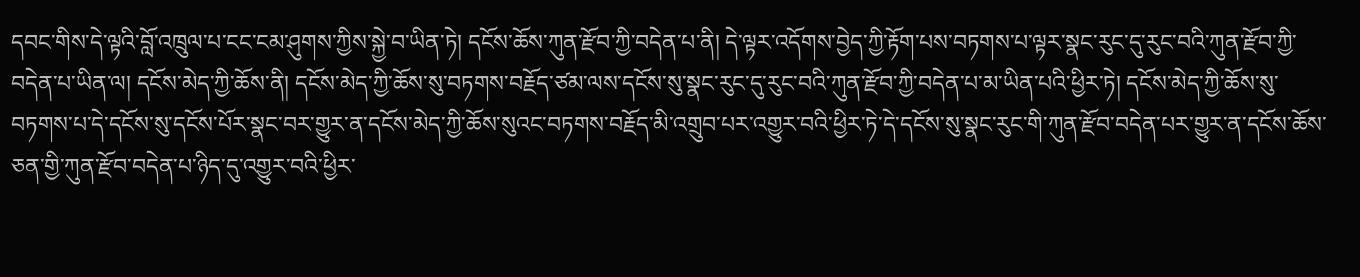དབང་གིས་དེ་ལྟའི་བློ་འཁྲུལ་པ་ངང་ངམ་ཤུགས་ཀྱིས་སྐྱེ་བ་ཡིན་ཏེ། དངོས་ཆོས་ཀུན་རྫོབ་ཀྱི་བདེན་པ་ནི། དེ་ལྟར་འདོགས་བྱེད་ཀྱི་རྟོག་པས་བཏགས་པ་ལྟར་སྣང་རུང་དུ་རུང་བའི་ཀུན་རྫོབ་ཀྱི་བདེན་པ་ཡིན་ལ། དངོས་མེད་ཀྱི་ཆོས་ནི། དངོས་མེད་ཀྱི་ཆོས་སུ་བཏགས་བརྗོད་ཙམ་ལས་དངོས་སུ་སྣང་རུང་དུ་རུང་བའི་ཀུན་རྫོབ་ཀྱི་བདེན་པ་མ་ཡིན་པའི་ཕྱིར་ཏེ། དངོས་མེད་ཀྱི་ཆོས་སུ་བཏགས་པ་དེ་དངོས་སུ་དངོས་པོར་སྣང་བར་གྱུར་ན་དངོས་མེད་ཀྱི་ཆོས་སུའང་བཏགས་བརྗོད་མི་འགྲུབ་པར་འགྱུར་བའི་ཕྱིར་ཏེ་དེ་དངོས་སུ་སྣང་རུང་གི་ཀུན་རྫོབ་བདེན་པར་གྱུར་ན་དངོས་ཆོས་ཅན་གྱི་ཀུན་རྫོབ་བདེན་པ་ཉིད་དུ་འགྱུར་བའི་ཕྱིར་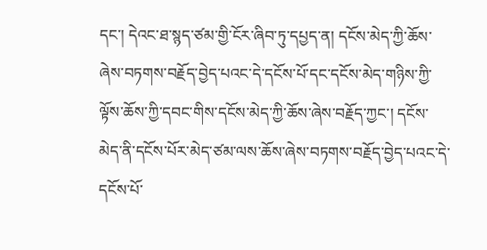དང་། དེའང་ཐ་སྙད་ཙམ་གྱི་ངོར་ཞིབ་ཏུ་དཔྱད་ན། དངོས་མེད་ཀྱི་ཆོས་ཞེས་བཏགས་བརྗོད་བྱེད་པའང་དེ་དངོས་པོ་དང་དངོས་མེད་གཉིས་ཀྱི་ལྟོས་ཆོས་ཀྱི་དབང་གིས་དངོས་མེད་ཀྱི་ཆོས་ཞེས་བརྗོད་ཀྱང་། དངོས་མེད་ནི་དངོས་པོར་མེད་ཙམ་ལས་ཆོས་ཞེས་བཏགས་བརྗོད་བྱེད་པའང་དེ་དངོས་པོ་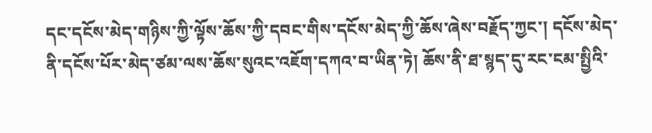དང་དངོས་མེད་གཉིས་ཀྱི་ལྟོས་ཆོས་ཀྱི་དབང་གིས་དངོས་མེད་ཀྱི་ཆོས་ཞེས་བརྗོད་ཀྱང་། དངོས་མེད་ནི་དངོས་པོར་མེད་ཙམ་ལས་ཆོས་སུའང་འཇོག་དཀའ་བ་ཡིན་ཏེ། ཆོས་ནི་ཐ་སྙད་དུ་རང་ངམ་སྤྱིའི་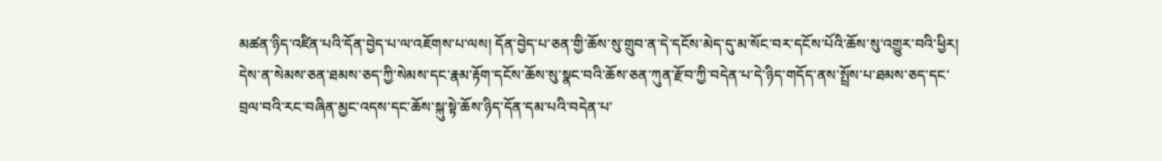མཚན་ཉིད་འཛིན་པའི་དོན་བྱེད་པ་ལ་འཇོགས་པ་ལས། དོན་བྱེད་པ་ཅན་གྱི་ཆོས་སུ་གྲུབ་ན་དེ་དངོས་མེད་དུ་མ་སོང་བར་དངོས་པོའི་ཆོས་སུ་འགྱུར་བའི་ཕྱིར། དེས་ན་སེམས་ཅན་ཐམས་ཅད་ཀྱི་སེམས་དང་རྣམ་རྟོག་དངོས་ཆོས་སུ་སྣང་བའི་ཆོས་ཅན་ཀུན་རྫོབ་ཀྱི་བདེན་པ་དེ་ཉིད་གདོད་ནས་སྤྲོས་པ་ཐམས་ཅད་དང་བྲལ་བའི་རང་བཞིན་མྱང་འདས་དང་ཆོས་སྐུ་སྟེ་ཆོས་ཉིད་དོན་དམ་པའི་བདེན་པ་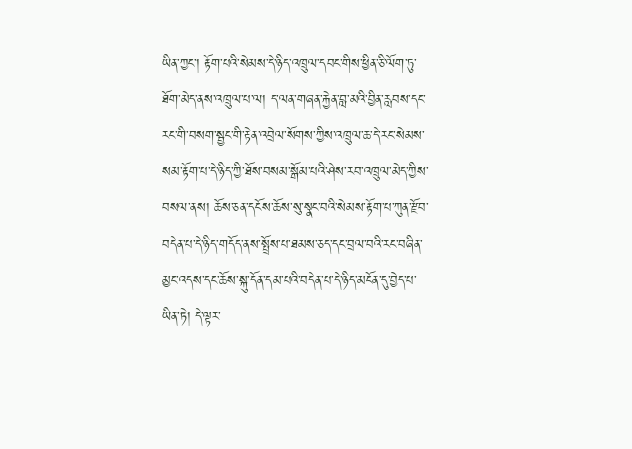ཡིན་ཀྱང་། རྟོག་པའི་སེམས་དེ་ཉིད་འཁྲུལ་དབང་གིས་ཕྱིན་ཅི་ལོག་ཏུ་ཐོག་མེད་ནས་འཁྲུལ་པ་ལ། ད་ལན་གཞན་རྐྱེན་བླ་མའི་བྱིན་རླབས་དང་རང་གི་བསག་སྦྱང་གི་རྟེན་འབྲེལ་སོགས་ཀྱིས་འཁྲུལ་ཆ་དེ་རང་སེམས་སམ་རྟོག་པ་དེ་ཉིད་ཀྱི་ཐོས་བསམ་སྒོམ་པའི་ཤེས་རབ་འཁྲུལ་མེད་ཀྱིས་བསལ་ནས། ཆོས་ཅན་དངོས་ཆོས་སུ་སྣང་བའི་སེམས་རྟོག་པ་ཀུན་རྫོབ་བདེན་པ་དེ་ཉིད་གདོད་ནས་སྤྲོས་པ་ཐམས་ཅད་དང་བྲལ་བའི་རང་བཞིན་མྱང་འདས་དང་ཆོས་སྐུ་དོན་དམ་པའི་བདེན་པ་དེ་ཉིད་མངོན་དུ་བྱེད་པ་ཡིན་ཏེ། དེ་ལྟར་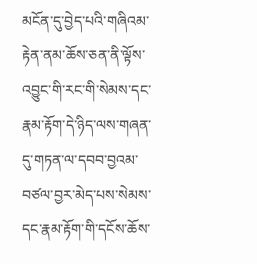མངོན་དུ་བྱེད་པའི་གཞིའམ་རྟེན་ནམ་ཆོས་ཅན་ནི་ལྟོས་འབྱུང་གི་རང་གི་སེམས་དང་རྣམ་རྟོག་དེ་ཉིད་ལས་གཞན་དུ་གཏན་ལ་དབབ་བྱའམ་བཙལ་བྱར་མེད་པས་སེམས་དང་རྣམ་རྟོག་གི་དངོས་ཆོས་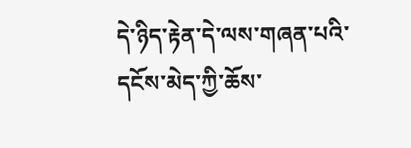དེ་ཉིད་རྟེན་དེ་ལས་གཞན་པའི་དངོས་མེད་ཀྱི་ཆོས་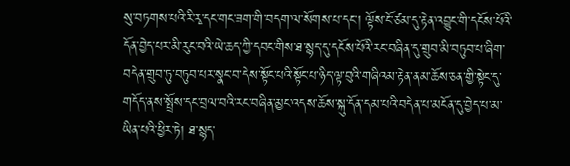སུ་བཏགས་པའི་རི་རྭ་དང་གང་ཟག་གི་བདག་ལ་སོགས་པ་དང་། ལྟོས་ངོ་ཙམ་དུ་རྟེན་འབྱུང་གི་དངོས་པོའི་དོན་བྱེད་པར་མི་རུང་བའི་ཡེ་ཆད་ཀྱི་དབང་གིས་ཐ་སྙད་དུ་དངོས་པོའི་རང་བཞིན་དུ་གྲུབ་མི་བཏུབ་པ་ཞིག་བདེན་གྲུབ་ཏུ་བཏུབ་པར་སྣང་བ་དེས་སྟོང་པའི་སྟོང་པ་ཉིད་ལྟ་བུའི་གཞིའམ་རྟེན་ནམ་ཆོས་ཅན་གྱི་སྟེང་དུ་གདོད་ནས་སྤྲོས་དང་བྲལ་བའི་རང་བཞིན་མྱང་འདས་ཆོས་སྐུ་དོན་དམ་པའི་བདེན་པ་མངོན་དུ་བྱེད་པ་མ་ཡིན་པའི་ཕྱིར་ཏེ། ཐ་སྙད་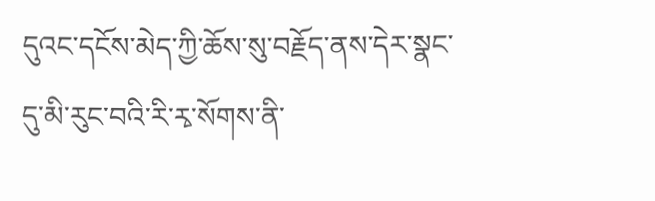དུའང་དངོས་མེད་ཀྱི་ཆོས་སུ་བརྗོད་ནས་དེར་སྣང་དུ་མི་རུང་བའི་རི་རྭ་སོགས་ནི་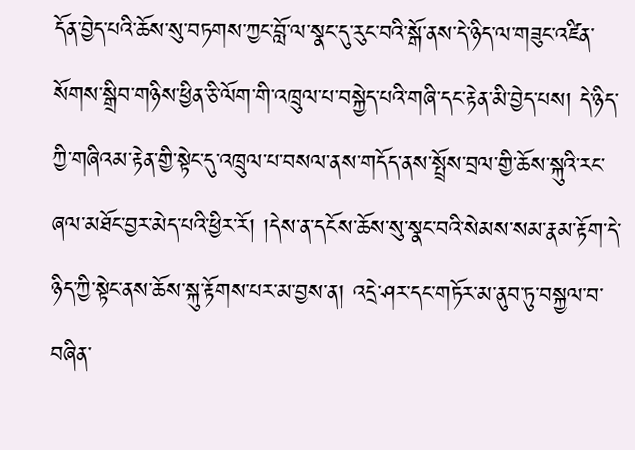དོན་བྱེད་པའི་ཆོས་སུ་བཏགས་ཀྱང་བློ་ལ་སྣང་དུ་རུང་བའི་སྒོ་ནས་དེ་ཉིད་ལ་གཟུང་འཛིན་སོགས་སྒྲིབ་གཉིས་ཕྱིན་ཅི་ལོག་གི་འཁྲུལ་པ་བསྐྱེད་པའི་གཞི་དང་རྟེན་མི་བྱེད་པས། དེ་ཉིད་ཀྱི་གཞིའམ་རྟེན་གྱི་སྟེང་དུ་འཁྲུལ་པ་བསལ་ནས་གདོད་ནས་སྤྲོས་བྲལ་གྱི་ཆོས་སྐུའི་རང་ཞལ་མཐོང་བྱར་མེད་པའི་ཕྱིར་རོ། །དེས་ན་དངོས་ཆོས་སུ་སྣང་བའི་སེམས་སམ་རྣམ་རྟོག་དེ་ཉིད་ཀྱི་སྟེང་ནས་ཆོས་སྐུ་རྟོགས་པར་མ་བྱས་ན། འདྲེ་ཤར་དང་གཏོར་མ་ནུབ་ཏུ་བསྐྱལ་བ་བཞིན་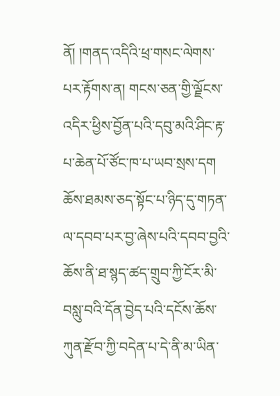ནོ། །གནད་འདིའི་ཕྲ་གསང་ལེགས་པར་རྟོགས་ན། གངས་ཅན་གྱི་ལྗོངས་འདིར་ཕྱིས་བྱོན་པའི་དབུ་མའི་ཤིང་རྟ་པ་ཆེན་པོ་ཙོང་ཁ་པ་ཡབ་སྲས་དག ཆོས་ཐམས་ཅད་སྟོང་པ་ཉིད་དུ་གཏན་ལ་དབབ་པར་བྱ་ཞེས་པའི་དབབ་བྱའི་ཆོས་ནི་ཐ་སྙད་ཚད་གྲུབ་ཀྱི་ངོར་མི་བསླུ་བའི་དོན་བྱེད་པའི་དངོས་ཆོས་ཀུན་རྫོབ་ཀྱི་བདེན་པ་དེ་ནི་མ་ཡིན་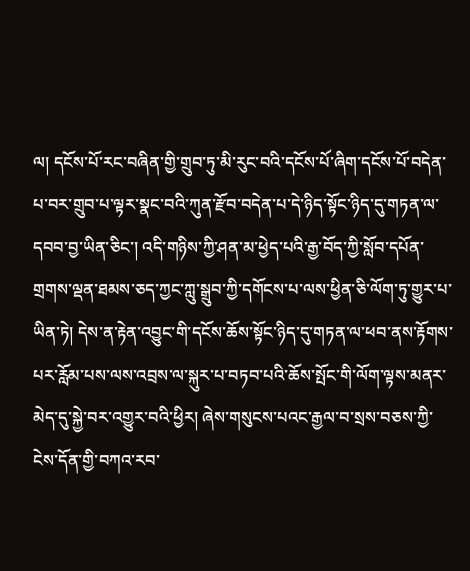ལ། དངོས་པོ་རང་བཞིན་གྱི་གྲུབ་ཏུ་མི་རུང་བའི་དངོས་པོ་ཞིག་དངོས་པོ་བདེན་པ་བར་གྲུབ་པ་ལྟར་སྣང་བའི་ཀུན་རྫོབ་བདེན་པ་དེ་ཉིད་སྟོང་ཉིད་དུ་གཏན་ལ་དབབ་བྱ་ཡིན་ཅིང་། འདི་གཉིས་ཀྱི་ཤན་མ་ཕྱེད་པའི་རྒྱ་བོད་ཀྱི་སློབ་དཔོན་གྲགས་ལྡན་ཐམས་ཅད་ཀྱང་ཀླུ་སྒྲུབ་ཀྱི་དགོངས་པ་ལས་ཕྱིན་ཅི་ལོག་ཏུ་གྱུར་པ་ཡིན་ཏེ། དེས་ན་རྟེན་འབྱུང་གི་དངོས་ཆོས་སྟོང་ཉིད་དུ་གཏན་ལ་ཕབ་ནས་རྟོགས་པར་རློམ་པས་ལས་འབྲས་ལ་སྐུར་པ་བཏབ་པའི་ཆོས་སྤོང་གི་ལོག་ལྟས་མནར་མེད་དུ་སྐྱེ་བར་འགྱུར་བའི་ཕྱིར། ཞེས་གསུངས་པའང་རྒྱལ་བ་སྲས་བཅས་ཀྱི་ངེས་དོན་གྱི་བཀའ་རབ་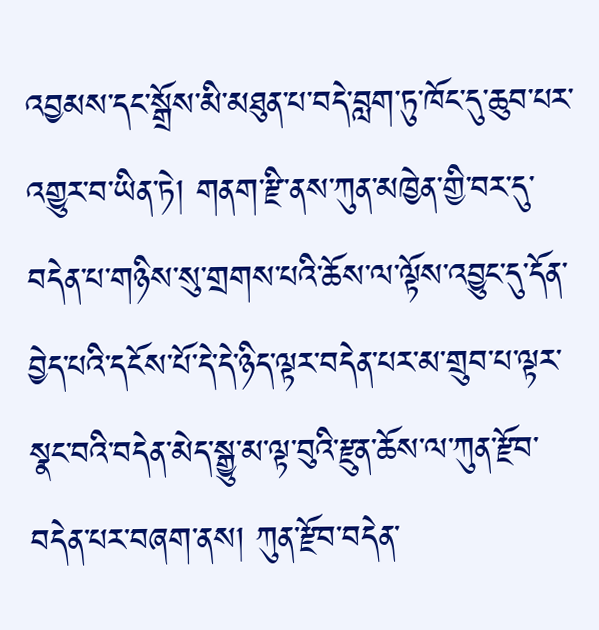འབྱམས་དང་སྒྲོས་མི་མཐུན་པ་བདེ་བླག་ཏུ་ཁོང་དུ་ཆུབ་པར་འགྱུར་བ་ཡིན་ཏེ། གནག་རྫི་ནས་ཀུན་མཁྱེན་གྱི་བར་དུ་བདེན་པ་གཉིས་སུ་གྲགས་པའི་ཆོས་ལ་ལྟོས་འབྱུང་དུ་དོན་བྱེད་པའི་དངོས་པོ་དེ་དེ་ཉིད་ལྟར་བདེན་པར་མ་གྲུབ་པ་ལྟར་སྣང་བའི་བདེན་མེད་སྒྱུ་མ་ལྟ་བུའི་རྫུན་ཆོས་ལ་ཀུན་རྫོབ་བདེན་པར་བཞག་ནས། ཀུན་རྫོབ་བདེན་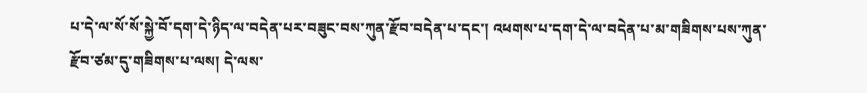པ་དེ་ལ་སོ་སོ་སྐྱེ་བོ་དག་དེ་ཉིད་ལ་བདེན་པར་བཟུང་བས་ཀུན་རྫོབ་བདེན་པ་དང་། འཕགས་པ་དག་དེ་ལ་བདེན་པ་མ་གཟིགས་པས་ཀུན་རྫོབ་ཙམ་དུ་གཟིགས་པ་ལས། དེ་ལས་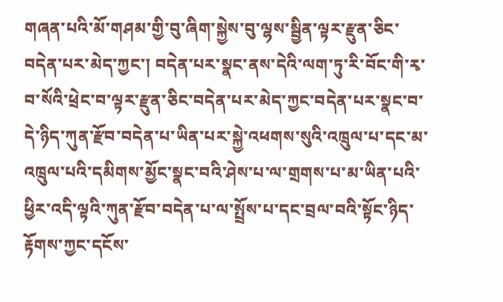གཞན་པའི་མོ་གཤམ་གྱི་བུ་ཞིག་སྐྱེས་བུ་ལྷས་སྦྱིན་ལྟར་རྫུན་ཅིང་བདེན་པར་མེད་ཀྱང་། བདེན་པར་སྣང་ནས་དེའི་ལག་ཏུ་རི་བོང་གི་རྭ་བ་སོའི་ཕྲེང་བ་ལྟར་རྫུན་ཅིང་བདེན་པར་མེད་ཀྱང་བདེན་པར་སྣང་བ་དེ་ཉིད་ཀུན་རྫོབ་བདེན་པ་ཡིན་པར་སྐྱེ་འཕགས་སུའི་འཁྲུལ་པ་དང་མ་འཁྲུལ་པའི་དམིགས་མྱོང་སྣང་བའི་ཤེས་པ་ལ་གྲགས་པ་མ་ཡིན་པའི་ཕྱིར་འདི་ལྟའི་ཀུན་རྫོབ་བདེན་པ་ལ་སྤྲོས་པ་དང་བྲལ་བའི་སྟོང་ཉིད་རྟོགས་ཀྱང་དངོས་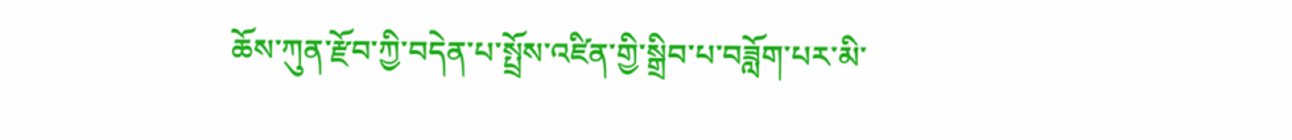ཆོས་ཀུན་རྫོབ་ཀྱི་བདེན་པ་སྤྲོས་འཛིན་གྱི་སྒྲིབ་པ་བཟློག་པར་མི་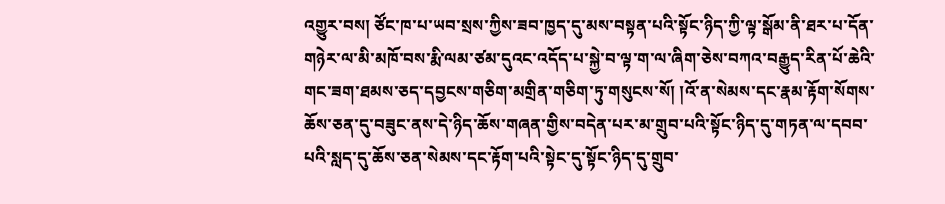འགྱུར་བས། ཙོང་ཁ་པ་ཡབ་སྲས་ཀྱིས་ཟབ་ཁྱད་དུ་མས་བསྟན་པའི་སྟོང་ཉིད་ཀྱི་ལྟ་སྒོམ་ནི་ཐར་པ་དོན་གཉེར་ལ་མི་མཁོ་བས་རྨི་ལམ་ཙམ་དུའང་འདོད་པ་སྐྱེ་བ་ལྟ་ག་ལ་ཞིག་ཅེས་བཀའ་བརྒྱུད་རིན་པོ་ཆེའི་གང་ཟག་ཐམས་ཅད་དབྱངས་གཅིག་མགྲིན་གཅིག་ཏུ་གསུངས་སོ། །འོ་ན་སེམས་དང་རྣམ་རྟོག་སོགས་ཆོས་ཅན་དུ་བཟུང་ནས་དེ་ཉིད་ཆོས་གཞན་གྱིས་བདེན་པར་མ་གྲུབ་པའི་སྟོང་ཉིད་དུ་གཏན་ལ་དབབ་པའི་སླད་དུ་ཆོས་ཅན་སེམས་དང་རྟོག་པའི་སྟེང་དུ་སྟོང་ཉིད་དུ་གྲུབ་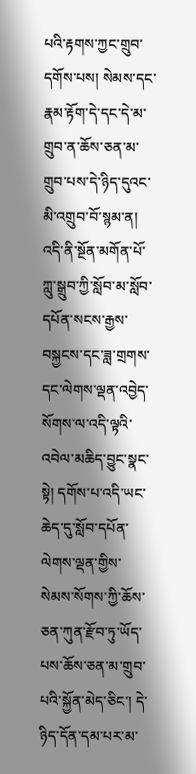པའི་རྟགས་ཀྱང་གྲུབ་དགོས་པས། སེམས་དང་རྣམ་རྟོག་དེ་དང་དེ་མ་གྲུབ་ན་ཆོས་ཅན་མ་གྲུབ་པས་དེ་ཉིད་དུའང་མི་འགྲུབ་བོ་སྙམ་ན། འདི་ནི་སྔོན་མགོན་པོ་ཀླུ་སྒྲུབ་ཀྱི་སློབ་མ་སློབ་དཔོན་སངས་རྒྱས་བསྐྱངས་དང་ཟླ་གྲགས་དང་ལེགས་ལྡན་འབྱེད་སོགས་ལ་འདི་ལྟའི་འབེལ་མཆིད་བྱུང་སྣང་སྟེ། དགོས་པ་འདི་ཡང་ཆེད་དུ་སློབ་དཔོན་ལེགས་ལྡན་གྱིས་སེམས་སོགས་ཀྱི་ཆོས་ཅན་ཀུན་རྫོབ་ཏུ་ཡོད་པས་ཆོས་ཅན་མ་གྲུབ་པའི་སྐྱོན་མེད་ཅིང་། དེ་ཉིད་དོན་དམ་པར་མ་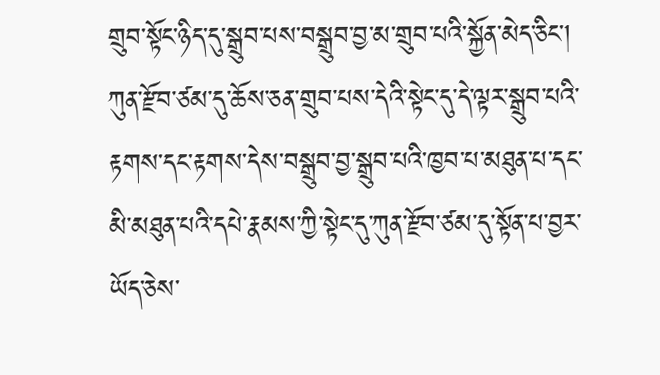གྲུབ་སྟོང་ཉིད་དུ་སྒྲུབ་པས་བསྒྲུབ་བྱ་མ་གྲུབ་པའི་སྐྱོན་མེད་ཅིང་། ཀུན་རྫོབ་ཙམ་དུ་ཆོས་ཅན་གྲུབ་པས་དེའི་སྟེང་དུ་དེ་ལྟར་སྒྲུབ་པའི་རྟགས་དང་རྟགས་དེས་བསྒྲུབ་བྱ་སྒྲུབ་པའི་ཁྱབ་པ་མཐུན་པ་དང་མི་མཐུན་པའི་དཔེ་རྣམས་ཀྱི་སྟེང་དུ་ཀུན་རྫོབ་ཙམ་དུ་སྟོན་པ་བྱར་ཡོད་ཅེས་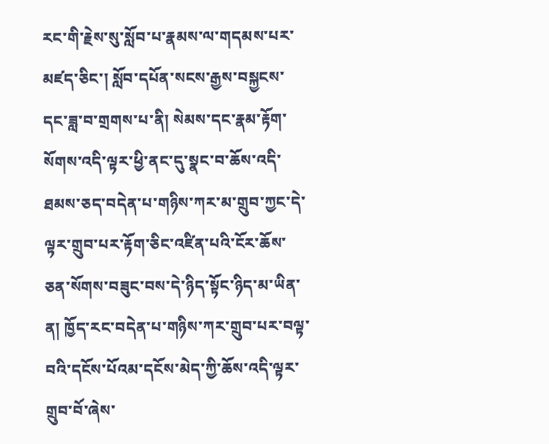རང་གི་རྗེས་སུ་སློབ་པ་རྣམས་ལ་གདམས་པར་མཛད་ཅིང་། སློབ་དཔོན་སངས་རྒྱས་བསྐྱངས་དང་ཟླ་བ་གྲགས་པ་ནི། སེམས་དང་རྣམ་རྟོག་སོགས་འདི་ལྟར་ཕྱི་ནང་དུ་སྣང་བ་ཆོས་འདི་ཐམས་ཅད་བདེན་པ་གཉིས་ཀར་མ་གྲུབ་ཀྱང་དེ་ལྟར་གྲུབ་པར་རྟོག་ཅིང་འཛིན་པའི་ངོར་ཆོས་ཅན་སོགས་བཟུང་བས་དེ་ཉིད་སྟོང་ཉིད་མ་ཡིན་ན། ཁྱོད་རང་བདེན་པ་གཉིས་ཀར་གྲུབ་པར་བལྟ་བའི་དངོས་པོའམ་དངོས་མེད་ཀྱི་ཆོས་འདི་ལྟར་གྲུབ་བོ་ཞེས་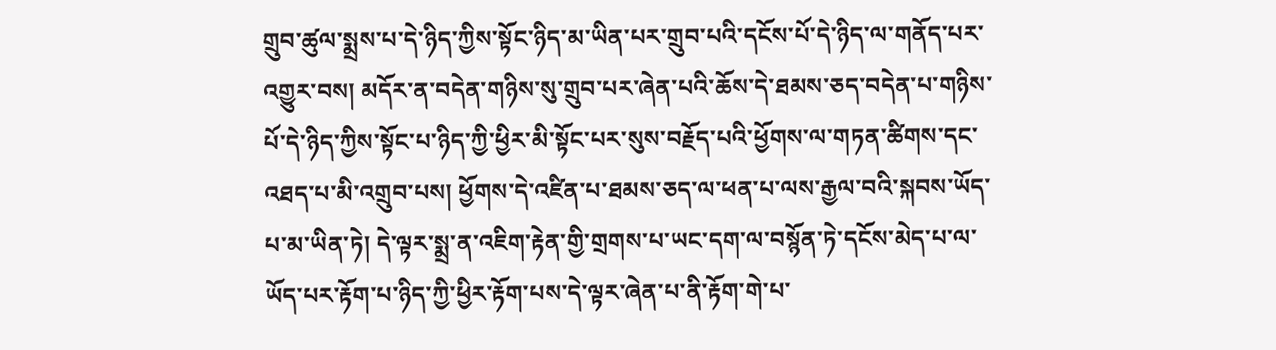གྲུབ་ཚུལ་སྨྲས་པ་དེ་ཉིད་ཀྱིས་སྟོང་ཉིད་མ་ཡིན་པར་གྲུབ་པའི་དངོས་པོ་དེ་ཉིད་ལ་གནོད་པར་འགྱུར་བས། མདོར་ན་བདེན་གཉིས་སུ་གྲུབ་པར་ཞེན་པའི་ཆོས་དེ་ཐམས་ཅད་བདེན་པ་གཉིས་པོ་དེ་ཉིད་ཀྱིས་སྟོང་པ་ཉིད་ཀྱི་ཕྱིར་མི་སྟོང་པར་སུས་བརྗོད་པའི་ཕྱོགས་ལ་གཏན་ཚིགས་དང་འཐད་པ་མི་འགྲུབ་པས། ཕྱོགས་དེ་འཛིན་པ་ཐམས་ཅད་ལ་ཕན་པ་ལས་རྒྱལ་བའི་སྐབས་ཡོད་པ་མ་ཡིན་ཏེ། དེ་ལྟར་སྨྲ་ན་འཇིག་རྟེན་གྱི་གྲགས་པ་ཡང་དག་ལ་བསྙོན་ཏེ་དངོས་མེད་པ་ལ་ཡོད་པར་རྟོག་པ་ཉིད་ཀྱི་ཕྱིར་རྟོག་པས་དེ་ལྟར་ཞེན་པ་ནི་རྟོག་གེ་པ་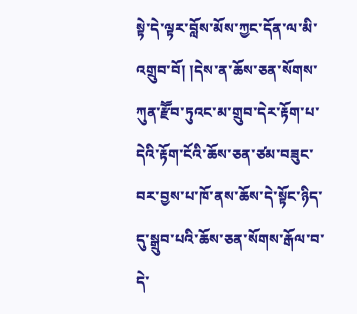སྟེ་དེ་ལྟར་བློས་མོས་ཀྱང་དོན་ལ་མི་འགྲུབ་བོ། །དེས་ན་ཆོས་ཅན་སོགས་ཀུན་རྫཽབ་ཏུའང་མ་གྲུབ་དེར་རྟོག་པ་དེའི་རྟོག་ངོའི་ཆོས་ཅན་ཙམ་བཟུང་བར་བྱས་པ་ཁོ་ནས་ཆོས་དེ་སྟོང་ཉིད་དུ་སྒྲུབ་པའི་ཆོས་ཅན་སོགས་རྒོལ་བ་དེ་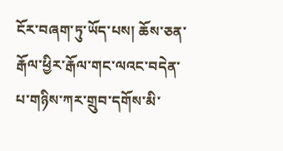ངོར་བཞག་ཏུ་ཡོད་པས། ཆོས་ཅན་རྒོལ་ཕྱིར་རྒོལ་གང་ལའང་བདེན་པ་གཉིས་ཀར་གྲུབ་དགོས་མི་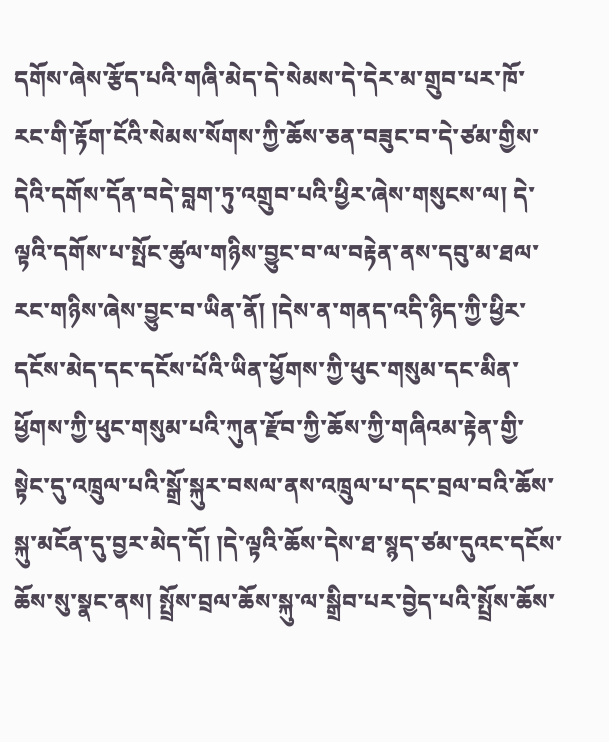དགོས་ཞེས་རྩོད་པའི་གཞི་མེད་དེ་སེམས་དེ་དེར་མ་གྲུབ་པར་ཁོ་རང་གི་རྟོག་ངོའི་སེམས་སོགས་ཀྱི་ཆོས་ཅན་བཟུང་བ་དེ་ཙམ་གྱིས་དེའི་དགོས་དོན་བདེ་བླག་ཏུ་འགྲུབ་པའི་ཕྱིར་ཞེས་གསུངས་ལ། དེ་ལྟའི་དགོས་པ་སྤོང་ཚུལ་གཉིས་བྱུང་བ་ལ་བརྟེན་ནས་དབུ་མ་ཐལ་རང་གཉིས་ཞེས་བྱུང་བ་ཡིན་ནོ། །དེས་ན་གནད་འདི་ཉིད་ཀྱི་ཕྱིར་དངོས་མེད་དང་དངོས་པོའི་ཡིན་ཕྱོགས་ཀྱི་ཕུང་གསུམ་དང་མིན་ཕྱོགས་ཀྱི་ཕུང་གསུམ་པའི་ཀུན་རྫོབ་ཀྱི་ཆོས་ཀྱི་གཞིའམ་རྟེན་གྱི་སྟེང་དུ་འཁྲུལ་པའི་སྒྲོ་སྐུར་བསལ་ནས་འཁྲུལ་པ་དང་བྲལ་བའི་ཆོས་སྐུ་མངོན་དུ་བྱར་མེད་དོ། །དེ་ལྟའི་ཆོས་དེས་ཐ་སྙད་ཙམ་དུའང་དངོས་ཆོས་སུ་སྣང་ནས། སྤྲོས་བྲལ་ཆོས་སྐུ་ལ་སྒྲིབ་པར་བྱེད་པའི་སྤྲོས་ཆོས་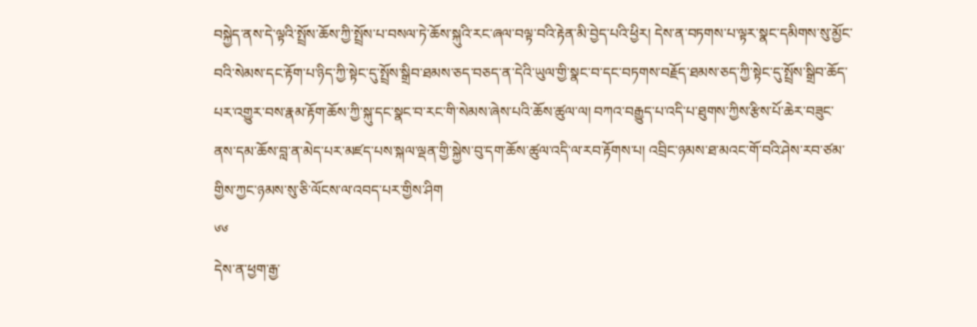བསྐྱེད་ནས་དེ་ལྟའི་སྤྲོས་ཆོས་ཀྱི་སྤྲོས་པ་བསལ་ཏེ་ཆོས་སྐུའི་རང་ཞལ་བལྟ་བའི་རྟེན་མི་བྱེད་པའི་ཕྱིར། དེས་ན་བཏགས་པ་ལྟར་སྣང་དམིགས་སུ་མྱོང་བའི་སེམས་དང་རྟོག་པ་ཉིད་ཀྱི་སྟེང་དུ་སྤྲོས་སྒྲིབ་ཐམས་ཅད་བཅད་ན་དེའི་ཡུལ་གྱི་སྣང་བ་དང་བཏགས་བརྗོད་ཐམས་ཅད་ཀྱི་སྟེང་དུ་སྤྲོས་སྒྲིབ་ཆོད་པར་འགྱུར་བས་རྣམ་རྟོག་ཆོས་ཀྱི་སྐུ་དང་སྣང་བ་རང་གི་སེམས་ཞེས་པའི་ཆོས་ཚུལ་ལ། བཀའ་བརྒྱུད་པ་འདི་པ་ཐུགས་ཀྱིས་རྩིས་པོ་ཆེར་བཟུང་ནས་དམ་ཆོས་བླ་ན་མེད་པར་མཛད་པས་སྐལ་ལྡན་གྱི་སྐྱེས་བུ་དག་ཆོས་ཚུལ་འདི་ལ་རབ་རྟོགས་པ། འབྲིང་ཉམས་ཐ་མའང་གོ་བའི་ཤེས་རབ་ཙམ་གྱིས་ཀྱང་ཉམས་སུ་ཅི་ལོངས་ལ་འབད་པར་གྱིས་ཤིག
༦༦
དེས་ན་ཕྱག་རྒྱ་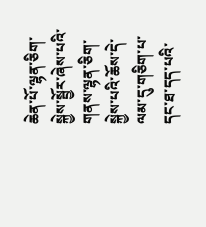ཆེན་པོ་ལྷན་ཅིག་སྐྱེས་སྦྱོར་ཞེས་པའི་གནས་ལྷན་ཅིག་སྐྱེས་པའི་ཆོས་དེ་ལམ་དུ་གཅིག་པ་དང་ཐ་དད་པའི་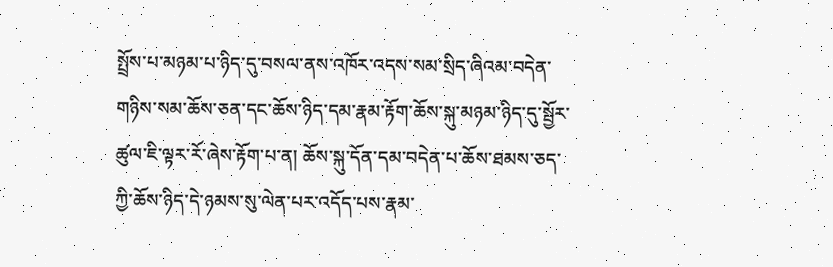སྤྲོས་པ་མཉམ་པ་ཉིད་དུ་བསལ་ནས་འཁོར་འདས་སམ་སྲིད་ཞིའམ་བདེན་གཉིས་སམ་ཆོས་ཅན་དང་ཆོས་ཉིད་དམ་རྣམ་རྟོག་ཆོས་སྐུ་མཉམ་ཉིད་དུ་སྦྱོར་ཚུལ་ཇི་ལྟར་རོ་ཞེས་རྟོག་པ་ན། ཆོས་སྐུ་དོན་དམ་བདེན་པ་ཆོས་ཐམས་ཅད་ཀྱི་ཆོས་ཉིད་དེ་ཉམས་སུ་ལེན་པར་འདོད་པས་རྣམ་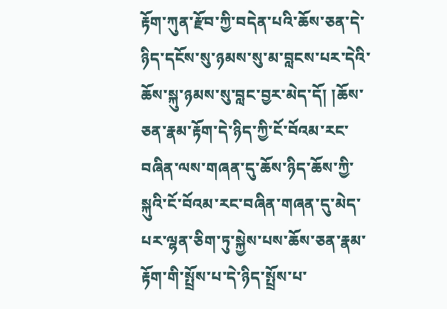རྟོག་ཀུན་རྫོབ་ཀྱི་བདེན་པའི་ཆོས་ཅན་དེ་ཉིད་དངོས་སུ་ཉམས་སུ་མ་བླངས་པར་དེའི་ཆོས་སྐུ་ཉམས་སུ་བླང་བྱར་མེད་དོ། །ཆོས་ཅན་རྣམ་རྟོག་དེ་ཉིད་ཀྱི་ངོ་བོའམ་རང་བཞིན་ལས་གཞན་དུ་ཆོས་ཉིད་ཆོས་ཀྱི་སྐུའི་ངོ་བོའམ་རང་བཞིན་གཞན་དུ་མེད་པར་ལྷན་ཅིག་ཏུ་སྐྱེས་པས་ཆོས་ཅན་རྣམ་རྟོག་གི་སྤྲོས་པ་དེ་ཉིད་སྤྲོས་པ་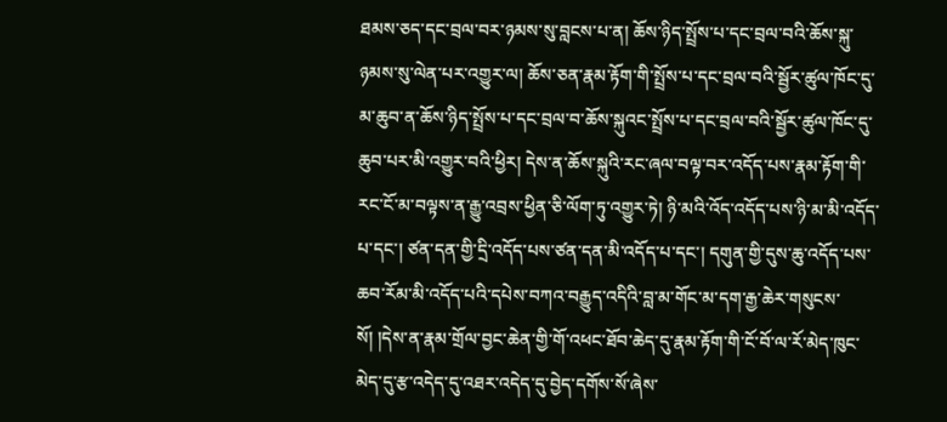ཐམས་ཅད་དང་བྲལ་བར་ཉམས་སུ་བླངས་པ་ན། ཆོས་ཉིད་སྤྲོས་པ་དང་བྲལ་བའི་ཆོས་སྐུ་ཉམས་སུ་ལེན་པར་འགྱུར་ལ། ཆོས་ཅན་རྣམ་རྟོག་གི་སྤྲོས་པ་དང་བྲལ་བའི་སྦྱོར་ཚུལ་ཁོང་དུ་མ་ཆུབ་ན་ཆོས་ཉིད་སྤྲོས་པ་དང་བྲལ་བ་ཆོས་སྐུའང་སྤྲོས་པ་དང་བྲལ་བའི་སྦྱོར་ཚུལ་ཁོང་དུ་ཆུབ་པར་མི་འགྱུར་བའི་ཕྱིར། དེས་ན་ཆོས་སྐུའི་རང་ཞལ་བལྟ་བར་འདོད་པས་རྣམ་རྟོག་གི་རང་ངོ་མ་བལྟས་ན་རྒྱུ་འབྲས་ཕྱིན་ཅི་ལོག་ཏུ་འགྱུར་ཏེ། ཉི་མའི་འོད་འདོད་པས་ཉི་མ་མི་འདོད་པ་དང་། ཙན་དན་གྱི་དྲི་འདོད་པས་ཙན་དན་མི་འདོད་པ་དང་། དགུན་གྱི་དུས་ཆུ་འདོད་པས་ཆབ་རོམ་མི་འདོད་པའི་དཔེས་བཀའ་བརྒྱུད་འདིའི་བླ་མ་གོང་མ་དག་རྒྱ་ཆེར་གསུངས་སོ། །དེས་ན་རྣམ་གྲོལ་བྱང་ཆེན་གྱི་གོ་འཕང་ཐོབ་ཆེད་དུ་རྣམ་རྟོག་གི་ངོ་བོ་ལ་རོ་མེད་ཁུང་མེད་དུ་རྩ་འདེད་དུ་འཐར་འདེད་དུ་བྱེད་དགོས་སོ་ཞེས་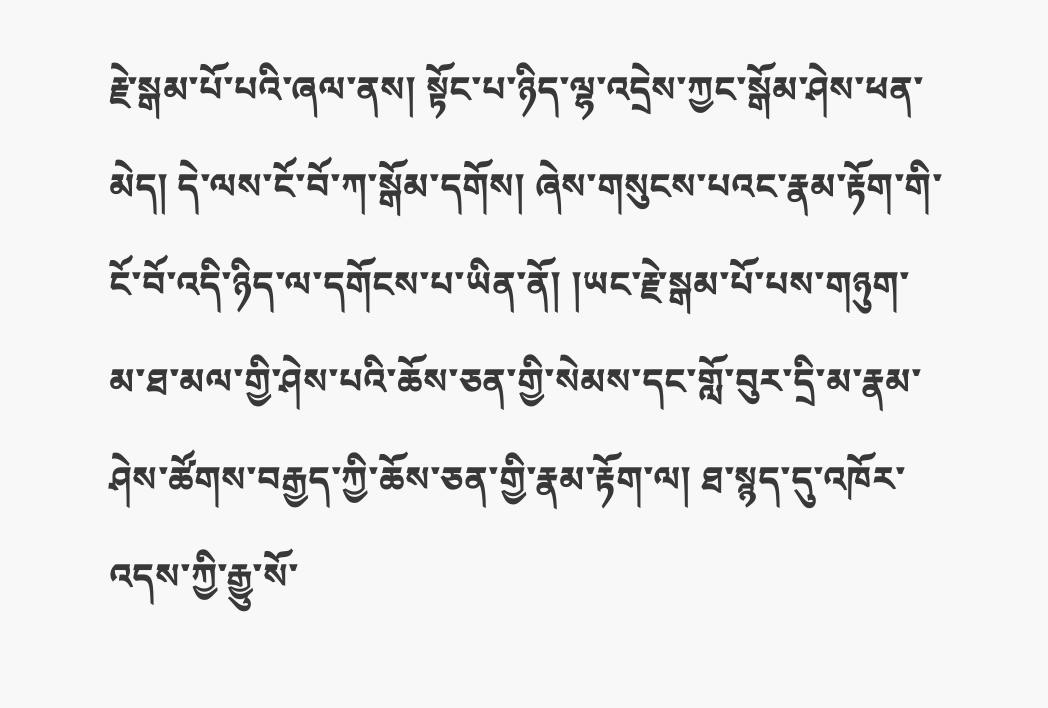རྗེ་སྒམ་པོ་པའི་ཞལ་ནས། སྟོང་པ་ཉིད་ལྷ་འདྲེས་ཀྱང་སྒོམ་ཤེས་ཕན་མེད། དེ་ལས་ངོ་བོ་ཀ་སྒོམ་དགོས། ཞེས་གསུངས་པའང་རྣམ་རྟོག་གི་ངོ་བོ་འདི་ཉིད་ལ་དགོངས་པ་ཡིན་ནོ། །ཡང་རྗེ་སྒམ་པོ་པས་གཉུག་མ་ཐ་མལ་གྱི་ཤེས་པའི་ཆོས་ཅན་གྱི་སེམས་དང་གློ་བུར་དྲི་མ་རྣམ་ཤེས་ཚོགས་བརྒྱད་ཀྱི་ཆོས་ཅན་གྱི་རྣམ་རྟོག་ལ། ཐ་སྙད་དུ་འཁོར་འདས་ཀྱི་རྒྱུ་སོ་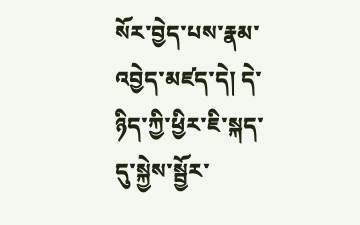སོར་བྱེད་པས་རྣམ་འབྱེད་མཛད་དེ། དེ་ཉིད་ཀྱི་ཕྱིར་ཇི་སྐད་དུ་སྐྱེས་སྦྱོར་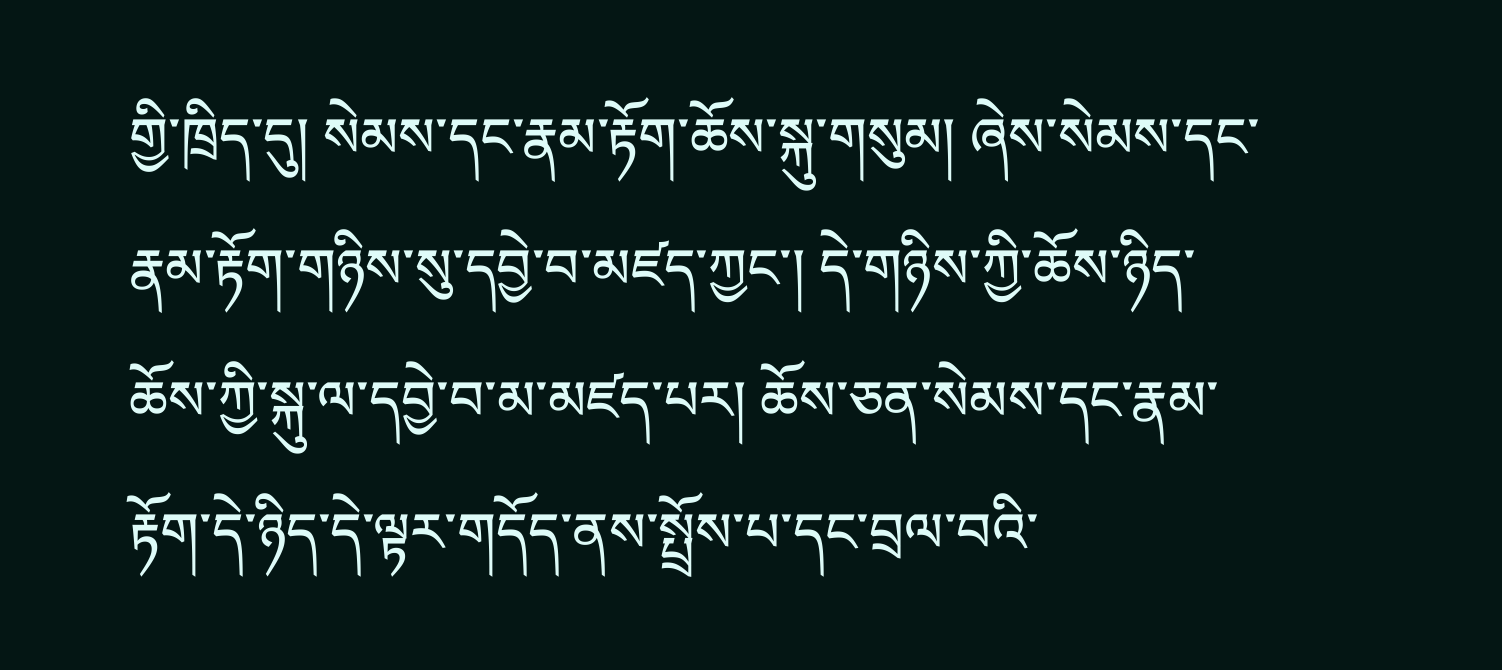གྱི་ཁྲིད་དུ། སེམས་དང་རྣམ་རྟོག་ཆོས་སྐུ་གསུམ། ཞེས་སེམས་དང་རྣམ་རྟོག་གཉིས་སུ་དབྱེ་བ་མཛད་ཀྱང་། དེ་གཉིས་ཀྱི་ཆོས་ཉིད་ཆོས་ཀྱི་སྐུ་ལ་དབྱེ་བ་མ་མཛད་པར། ཆོས་ཅན་སེམས་དང་རྣམ་རྟོག་དེ་ཉིད་དེ་ལྟར་གདོད་ནས་སྤྲོས་པ་དང་བྲལ་བའི་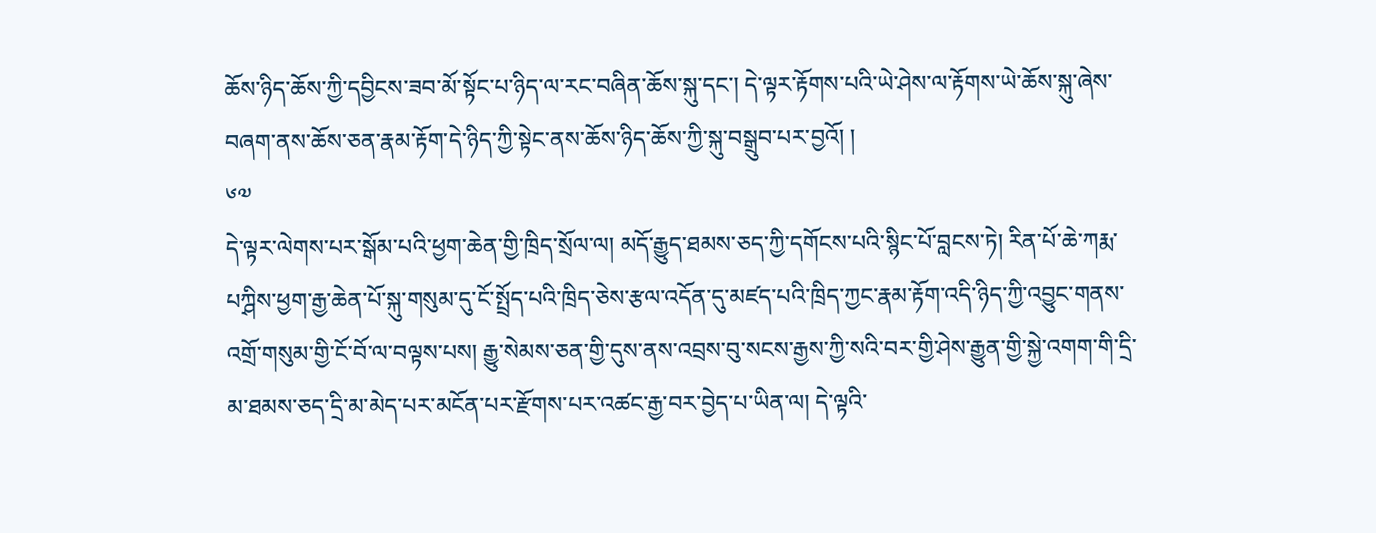ཆོས་ཉིད་ཆོས་ཀྱི་དབྱིངས་ཟབ་མོ་སྟོང་པ་ཉིད་ལ་རང་བཞིན་ཆོས་སྐུ་དང་། དེ་ལྟར་རྟོགས་པའི་ཡེ་ཤེས་ལ་རྟོགས་ཡེ་ཆོས་སྐུ་ཞེས་བཞག་ནས་ཆོས་ཅན་རྣམ་རྟོག་དེ་ཉིད་ཀྱི་སྟེང་ནས་ཆོས་ཉིད་ཆོས་ཀྱི་སྐུ་བསྒྲུབ་པར་བྱའོ། །
༦༧
དེ་ལྟར་ལེགས་པར་སྒོམ་པའི་ཕྱག་ཆེན་གྱི་ཁྲིད་སྲོལ་ལ། མདོ་རྒྱུད་ཐམས་ཅད་ཀྱི་དགོངས་པའི་སྙིང་པོ་བླངས་ཏེ། རིན་པོ་ཆེ་ཀརྨ་པཀྴིས་ཕྱག་རྒྱ་ཆེན་པོ་སྐུ་གསུམ་དུ་ངོ་སྤྲོད་པའི་ཁྲིད་ཅེས་རྩལ་འདོན་དུ་མཛད་པའི་ཁྲིད་ཀྱང་རྣམ་རྟོག་འདི་ཉིད་ཀྱི་འབྱུང་གནས་འགྲོ་གསུམ་གྱི་ངོ་བོ་ལ་བལྟས་པས། རྒྱུ་སེམས་ཅན་གྱི་དུས་ནས་འབྲས་བུ་སངས་རྒྱས་ཀྱི་སའི་བར་གྱི་ཤེས་རྒྱུན་གྱི་སྐྱེ་འགག་གི་དྲི་མ་ཐམས་ཅད་དྲི་མ་མེད་པར་མངོན་པར་རྫོགས་པར་འཚང་རྒྱ་བར་བྱེད་པ་ཡིན་ལ། དེ་ལྟའི་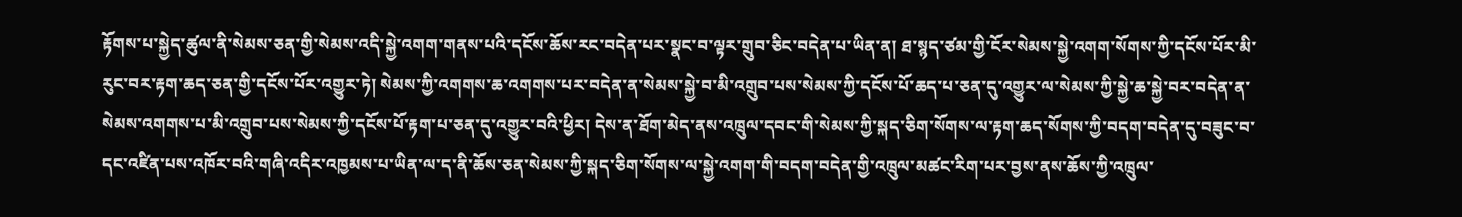རྟོགས་པ་སྐྱེད་ཚུལ་ནི་སེམས་ཅན་གྱི་སེམས་འདི་སྐྱེ་འགག་གནས་པའི་དངོས་ཆོས་རང་བདེན་པར་སྣང་བ་ལྟར་གྲུབ་ཅིང་བདེན་པ་ཡིན་ན། ཐ་སྙད་ཙམ་གྱི་ངོར་སེམས་སྐྱེ་འགག་སོགས་ཀྱི་དངོས་པོར་མི་རུང་བར་རྟག་ཆད་ཅན་གྱི་དངོས་པོར་འགྱུར་ཏེ། སེམས་ཀྱི་འགགས་ཆ་འགགས་པར་བདེན་ན་སེམས་སྐྱེ་བ་མི་འགྲུབ་པས་སེམས་ཀྱི་དངོས་པོ་ཆད་པ་ཅན་དུ་འགྱུར་ལ་སེམས་ཀྱི་སྐྱེ་ཆ་སྐྱེ་བར་བདེན་ན་སེམས་འགགས་པ་མི་འགྲུབ་པས་སེམས་ཀྱི་དངོས་པོ་རྟག་པ་ཅན་དུ་འགྱུར་བའི་ཕྱིར། དེས་ན་ཐོག་མེད་ནས་འཁྲུལ་དབང་གི་སེམས་ཀྱི་སྐད་ཅིག་སོགས་ལ་རྟག་ཆད་སོགས་ཀྱི་བདག་བདེན་དུ་བཟུང་བ་དང་འཛིན་པས་འཁོར་བའི་གཞི་འདིར་འཁྱམས་པ་ཡིན་ལ་ད་ནི་ཆོས་ཅན་སེམས་ཀྱི་སྐད་ཅིག་སོགས་ལ་སྐྱེ་འགག་གི་བདག་བདེན་གྱི་འཁྲུལ་མཚང་རིག་པར་བྱས་ནས་ཆོས་ཀྱི་འཁྲུལ་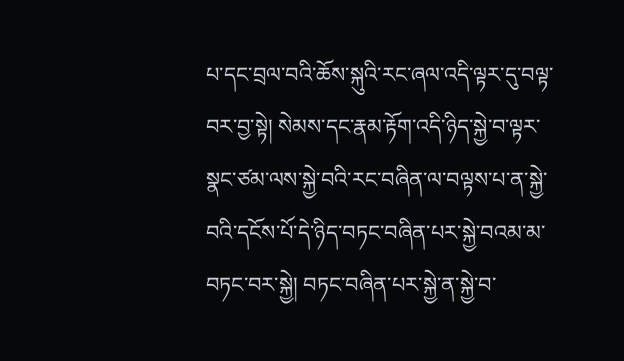པ་དང་བྲལ་བའི་ཆོས་སྐུའི་རང་ཞལ་འདི་ལྟར་དུ་བལྟ་བར་བྱ་སྟེ། སེམས་དང་རྣམ་རྟོག་འདི་ཉིད་སྐྱེ་བ་ལྟར་སྣང་ཙམ་ལས་སྐྱེ་བའི་རང་བཞིན་ལ་བལྟས་པ་ན་སྐྱེ་བའི་དངོས་པོ་དེ་ཉིད་བཏང་བཞིན་པར་སྐྱེ་བའམ་མ་བཏང་བར་སྐྱེ། བཏང་བཞིན་པར་སྐྱེ་ན་སྐྱེ་བ་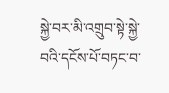སྐྱེ་བར་མི་འགྲུབ་སྟེ་སྐྱེ་བའི་དངོས་པོ་བཏང་བ་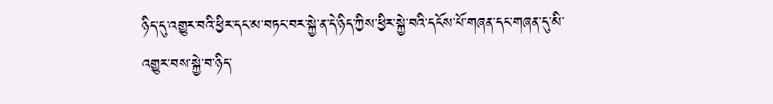ཉིད་དུ་འགྱུར་བའི་ཕྱིར་དང་མ་བཏང་བར་སྐྱེ་ན་དེ་ཉིད་ཀྱིས་ཕྱིར་སྐྱེ་བའི་དངོས་པོ་གཞན་དང་གཞན་དུ་མི་འགྱུར་བས་སྐྱེ་བ་ཉིད་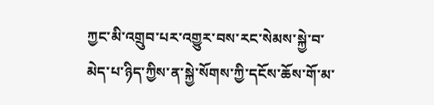ཀྱང་མི་འགྲུབ་པར་འགྱུར་བས་རང་སེམས་སྐྱེ་བ་མེད་པ་ཉིད་ཀྱིས་ན་སྐྱེ་སོགས་ཀྱི་དངོས་ཆོས་གོ་མ་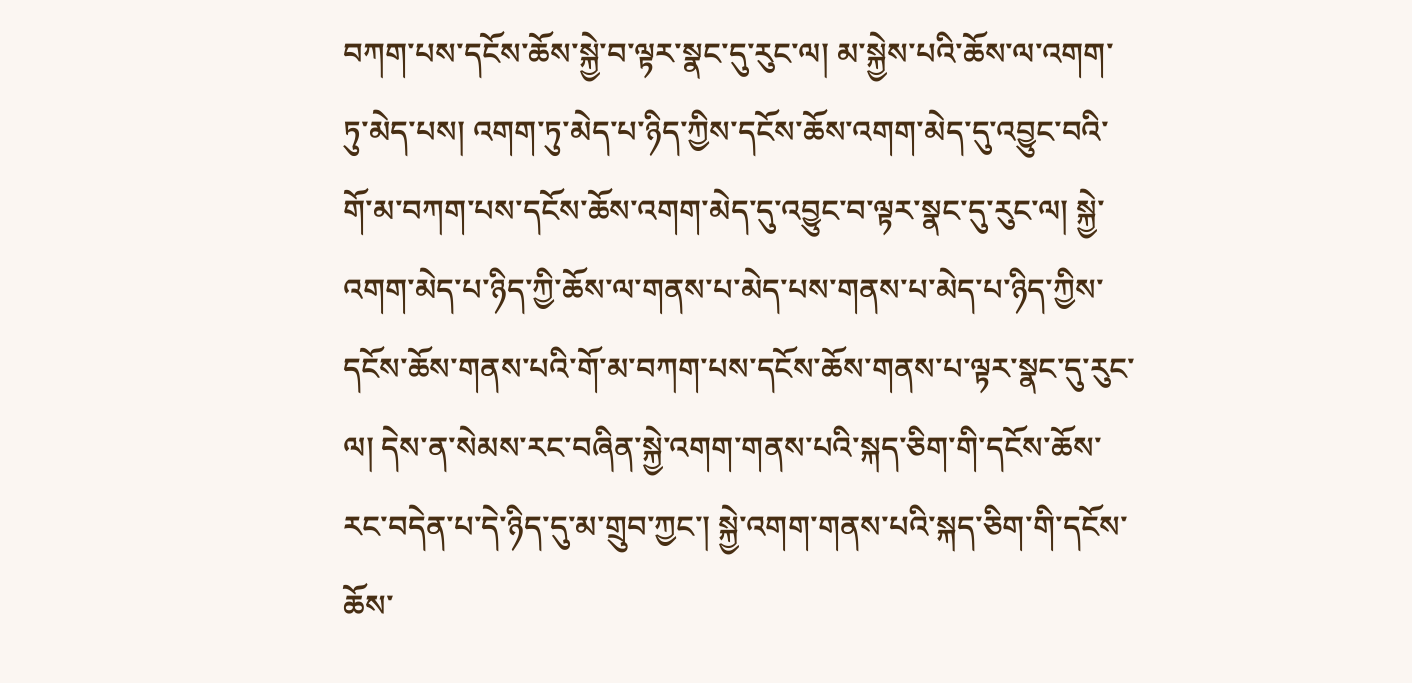བཀག་པས་དངོས་ཆོས་སྐྱེ་བ་ལྟར་སྣང་དུ་རུང་ལ། མ་སྐྱེས་པའི་ཆོས་ལ་འགག་ཏུ་མེད་པས། འགག་ཏུ་མེད་པ་ཉིད་ཀྱིས་དངོས་ཆོས་འགག་མེད་དུ་འབྱུང་བའི་གོ་མ་བཀག་པས་དངོས་ཆོས་འགག་མེད་དུ་འབྱུང་བ་ལྟར་སྣང་དུ་རུང་ལ། སྐྱེ་འགག་མེད་པ་ཉིད་ཀྱི་ཆོས་ལ་གནས་པ་མེད་པས་གནས་པ་མེད་པ་ཉིད་ཀྱིས་དངོས་ཆོས་གནས་པའི་གོ་མ་བཀག་པས་དངོས་ཆོས་གནས་པ་ལྟར་སྣང་དུ་རུང་ལ། དེས་ན་སེམས་རང་བཞིན་སྐྱེ་འགག་གནས་པའི་སྐད་ཅིག་གི་དངོས་ཆོས་རང་བདེན་པ་དེ་ཉིད་དུ་མ་གྲུབ་ཀྱང་། སྐྱེ་འགག་གནས་པའི་སྐད་ཅིག་གི་དངོས་ཆོས་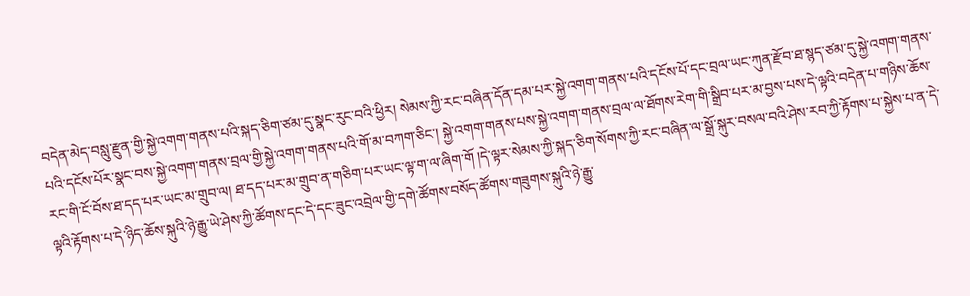བདེན་མེད་བསླུ་རྫུན་གྱི་སྐྱེ་འགག་གནས་པའི་སྐད་ཅིག་ཙམ་དུ་སྣང་རུང་བའི་ཕྱིར། སེམས་ཀྱི་རང་བཞིན་དོན་དམ་པར་སྐྱེ་འགག་གནས་པའི་དངོས་པོ་དང་བྲལ་ཡང་ཀུན་རྫོབ་ཐ་སྙད་ཙམ་དུ་སྐྱེ་འགག་གནས་པའི་དངོས་པོར་སྣང་བས་སྐྱེ་འགག་གནས་བྲལ་གྱི་སྐྱེ་འགག་གནས་པའི་གོ་མ་བཀག་ཅིང་། སྐྱེ་འགག་གནས་པས་སྐྱེ་འགག་གནས་བྲལ་ལ་ཐོགས་རེག་གི་སྒྲིབ་པར་མ་བྱས་པས་དེ་ལྟའི་བདེན་པ་གཉིས་ཆོས་རང་གི་ངོ་བོས་ཐ་དད་པར་ཡང་མ་གྲུབ་ལ། ཐ་དད་པར་མ་གྲུབ་ན་གཅིག་པར་ཡང་ལྟ་ག་ལ་ཞིག་གོ །དེ་ལྟར་སེམས་ཀྱི་སྐད་ཅིག་སོགས་ཀྱི་རང་བཞིན་ལ་སྒྲོ་སྐུར་བསལ་བའི་ཤེས་རབ་ཀྱི་རྟོགས་པ་སྐྱེས་པ་ན་དེ་ལྟའི་རྟོགས་པ་དེ་ཉིད་ཆོས་སྐུའི་ཉེ་རྒྱུ་ཡེ་ཤེས་ཀྱི་ཚོགས་དང་དེ་དང་ཟུང་འབྲེལ་གྱི་དགེ་ཚོགས་བསོད་ཚོགས་གཟུགས་སྐུའི་ཉེ་རྒྱུ་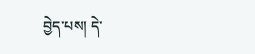བྱེད་པས། དེ་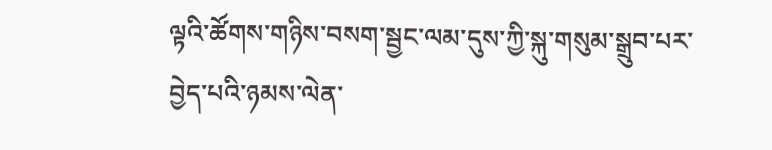ལྟའི་ཚོགས་གཉིས་བསག་སྦྱང་ལམ་དུས་ཀྱི་སྐུ་གསུམ་སྒྲུབ་པར་བྱེད་པའི་ཉམས་ལེན་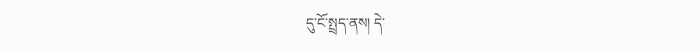དུ་ངོ་སྤྲད་ནས། དེ་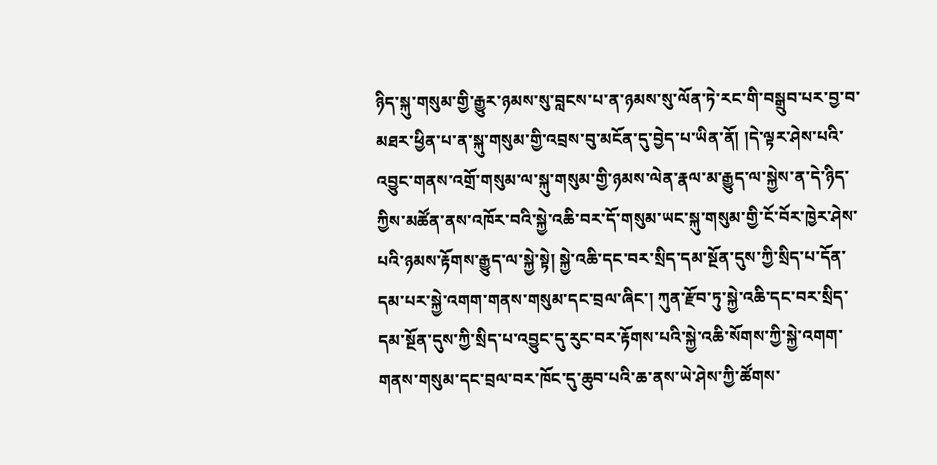ཉིད་སྐུ་གསུམ་གྱི་རྒྱུར་ཉམས་སུ་བླངས་པ་ན་ཉམས་སུ་ལོན་ཏེ་རང་གི་བསྒྲུབ་པར་བྱ་བ་མཐར་ཕྱིན་པ་ན་སྐུ་གསུམ་གྱི་འབྲས་བུ་མངོན་དུ་བྱེད་པ་ཡིན་ནོ། །དེ་ལྟར་ཤེས་པའི་འབྱུང་གནས་འགྲོ་གསུམ་ལ་སྐུ་གསུམ་གྱི་ཉམས་ལེན་རྣལ་མ་རྒྱུད་ལ་སྐྱེས་ན་དེ་ཉིད་ཀྱིས་མཚོན་ནས་འཁོར་བའི་སྐྱེ་འཆི་བར་དོ་གསུམ་ཡང་སྐུ་གསུམ་གྱི་ངོ་བོར་ཁྱེར་ཤེས་པའི་ཉམས་རྟོགས་རྒྱུད་ལ་སྐྱེ་སྟེ། སྐྱེ་འཆི་དང་བར་སྲིད་དམ་སྔོན་དུས་ཀྱི་སྲིད་པ་དོན་དམ་པར་སྐྱེ་འགག་གནས་གསུམ་དང་བྲལ་ཞིང་། ཀུན་རྫོབ་ཏུ་སྐྱེ་འཆི་དང་བར་སྲིད་དམ་སྔོན་དུས་ཀྱི་སྲིད་པ་འབྱུང་དུ་རུང་བར་རྟོགས་པའི་སྐྱེ་འཆི་སོགས་ཀྱི་སྐྱེ་འགག་གནས་གསུམ་དང་བྲལ་བར་ཁོང་དུ་ཆུབ་པའི་ཆ་ནས་ཡེ་ཤེས་ཀྱི་ཚོགས་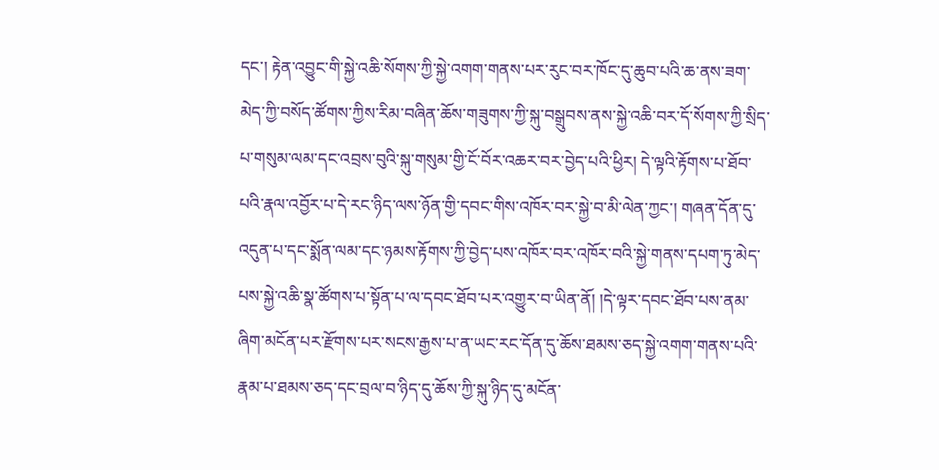དང་། རྟེན་འབྱུང་གི་སྐྱེ་འཆི་སོགས་ཀྱི་སྐྱེ་འགག་གནས་པར་རུང་བར་ཁོང་དུ་ཆུབ་པའི་ཆ་ནས་ཟག་མེད་ཀྱི་བསོད་ཚོགས་ཀྱིས་རིམ་བཞིན་ཆོས་གཟུགས་ཀྱི་སྐུ་བསྒྲུབས་ནས་སྐྱེ་འཆི་བར་དོ་སོགས་ཀྱི་སྲིད་པ་གསུམ་ལམ་དང་འབྲས་བུའི་སྐུ་གསུམ་གྱི་ངོ་བོར་འཆར་བར་བྱེད་པའི་ཕྱིར། དེ་ལྟའི་རྟོགས་པ་ཐོབ་པའི་རྣལ་འབྱོར་པ་དེ་རང་ཉིད་ལས་ཉོན་གྱི་དབང་གིས་འཁོར་བར་སྐྱེ་བ་མི་ལེན་ཀྱང་། གཞན་དོན་དུ་འདུན་པ་དང་སྨོན་ལམ་དང་ཉམས་རྟོགས་ཀྱི་བྱེད་པས་འཁོར་བར་འཁོར་བའི་སྐྱེ་གནས་དཔག་ཏུ་མེད་པས་སྐྱེ་འཆི་སྣ་ཚོགས་པ་སྟོན་པ་ལ་དབང་ཐོབ་པར་འགྱུར་བ་ཡིན་ནོ། །དེ་ལྟར་དབང་ཐོབ་པས་ནམ་ཞིག་མངོན་པར་རྫོགས་པར་སངས་རྒྱས་པ་ན་ཡང་རང་དོན་དུ་ཆོས་ཐམས་ཅད་སྐྱེ་འགག་གནས་པའི་རྣམ་པ་ཐམས་ཅད་དང་བྲལ་བ་ཉིད་དུ་ཆོས་ཀྱི་སྐུ་ཉིད་དུ་མངོན་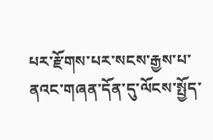པར་རྫོགས་པར་སངས་རྒྱས་པ་ནའང་གཞན་དོན་དུ་ལོངས་སྤྱོད་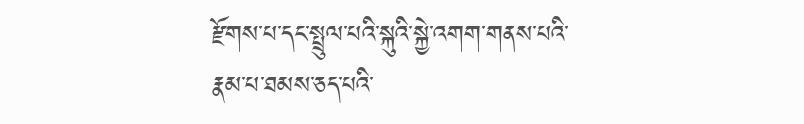རྫོགས་པ་དང་སྤྲུལ་པའི་སྐུའི་སྐྱེ་འགག་གནས་པའི་རྣམ་པ་ཐམས་ཅད་པའི་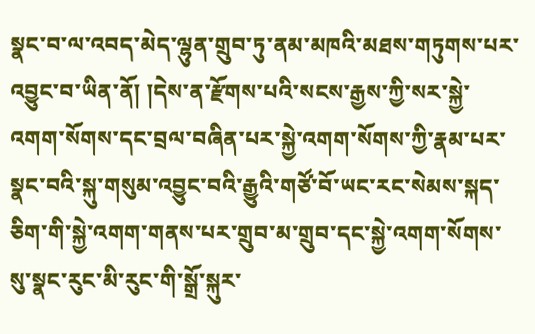སྣང་བ་ལ་འབད་མེད་ལྷུན་གྲུབ་ཏུ་ནམ་མཁའི་མཐས་གཏུགས་པར་འབྱུང་བ་ཡིན་ནོ། །དེས་ན་རྫོགས་པའི་སངས་རྒྱས་ཀྱི་སར་སྐྱེ་འགག་སོགས་དང་བྲལ་བཞིན་པར་སྐྱེ་འགག་སོགས་ཀྱི་རྣམ་པར་སྣང་བའི་སྐུ་གསུམ་འབྱུང་བའི་རྒྱུའི་གཙོ་བོ་ཡང་རང་སེམས་སྐད་ཅིག་གི་སྐྱེ་འགག་གནས་པར་གྲུབ་མ་གྲུབ་དང་སྐྱེ་འགག་སོགས་སུ་སྣང་རུང་མི་རུང་གི་སྒྲོ་སྐུར་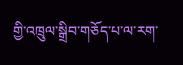གྱི་འཁྲུལ་སྒྲིབ་གཅོད་པ་ལ་རག་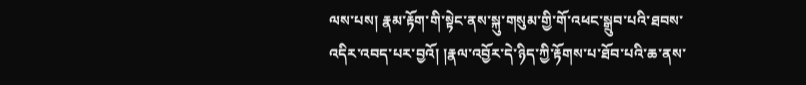ལས་པས། རྣམ་རྟོག་གི་སྟེང་ནས་སྐུ་གསུམ་གྱི་གོ་འཕང་སྒྲུབ་པའི་ཐབས་འདིར་འབད་པར་བྱའོ། །རྣལ་འབྱོར་དེ་ཉིད་ཀྱི་རྟོགས་པ་ཐོབ་པའི་ཆ་ནས་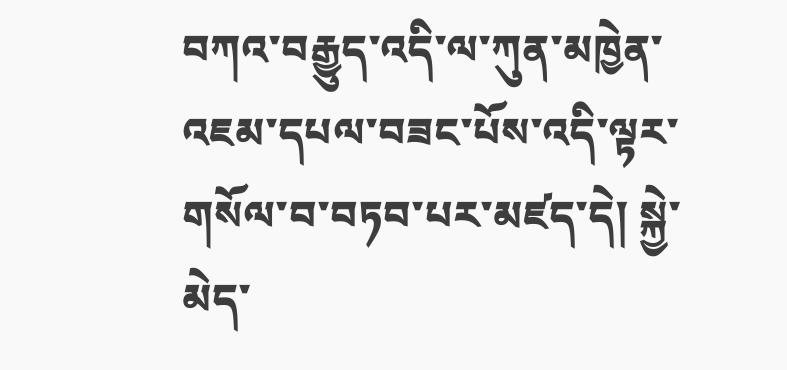བཀའ་བརྒྱུད་འདི་ལ་ཀུན་མཁྱེན་འཇམ་དཔལ་བཟང་པོས་འདི་ལྟར་གསོལ་བ་བཏབ་པར་མཛད་དེ། སྐྱེ་མེད་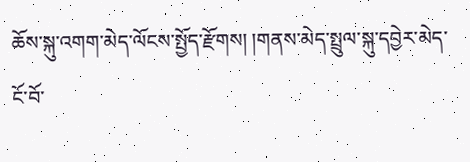ཆོས་སྐུ་འགག་མེད་ལོངས་སྤྱོད་རྫོགས། །གནས་མེད་སྤྲུལ་སྐུ་དབྱེར་མེད་ངོ་བོ་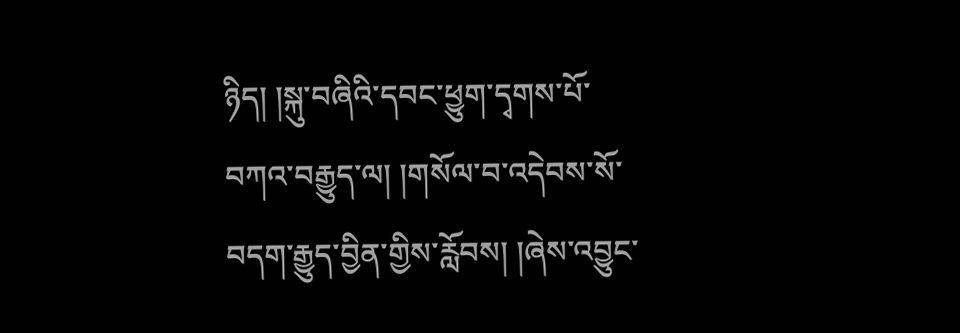ཉིད། །སྐུ་བཞིའི་དབང་ཕྱུག་དྭགས་པོ་བཀའ་བརྒྱུད་ལ། །གསོལ་བ་འདེབས་སོ་བདག་རྒྱུད་བྱིན་གྱིས་རློབས། །ཞེས་འབྱུང་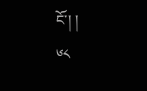ངོ་། །
༦༨